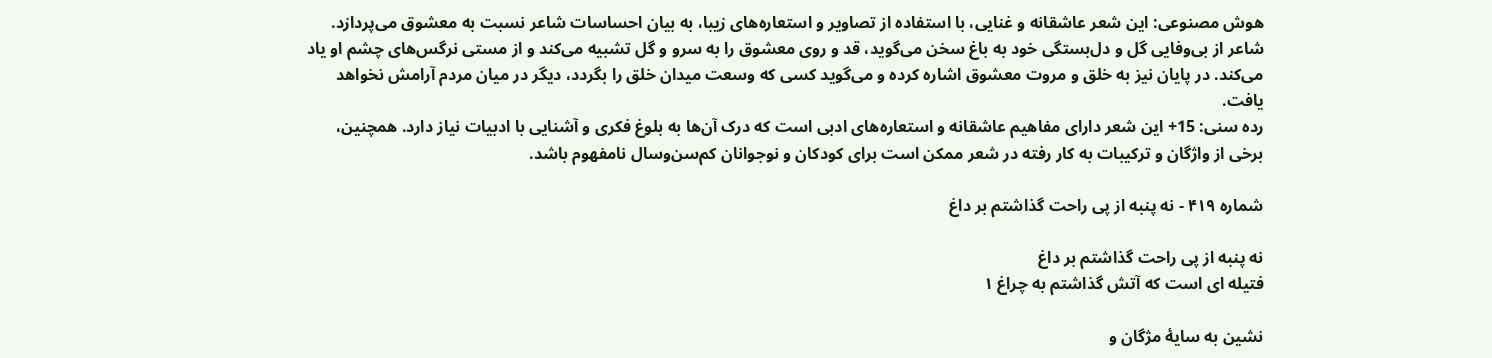هوش مصنوعی: این شعر عاشقانه و غنایی، با استفاده از تصاویر و استعاره‌های زیبا، به بیان احساسات شاعر نسبت به معشوق می‌پردازد. شاعر از بی‌وفایی گل و دل‌بستگی خود به باغ سخن می‌گوید، قد و روی معشوق را به سرو و گل تشبیه می‌کند و از مستی نرگس‌های چشم او یاد می‌کند. در پایان نیز به خلق و مروت معشوق اشاره کرده و می‌گوید کسی که وسعت میدان خلق را بگردد، دیگر در میان مردم آرامش نخواهد یافت.
رده سنی: 15+ این شعر دارای مفاهیم عاشقانه و استعاره‌های ادبی است که درک آن‌ها به بلوغ فکری و آشنایی با ادبیات نیاز دارد. همچنین، برخی از واژگان و ترکیبات به کار رفته در شعر ممکن است برای کودکان و نوجوانان کم‌سن‌وسال نامفهوم باشد.

شماره ۴۱۹ - نه پنبه از پی راحت گذاشتم بر داغ

نه پنبه از پی راحت گذاشتم بر داغ
فتیله ای است که آتش گذاشتم به چراغ ۱

نشین به سایهٔ مژگان و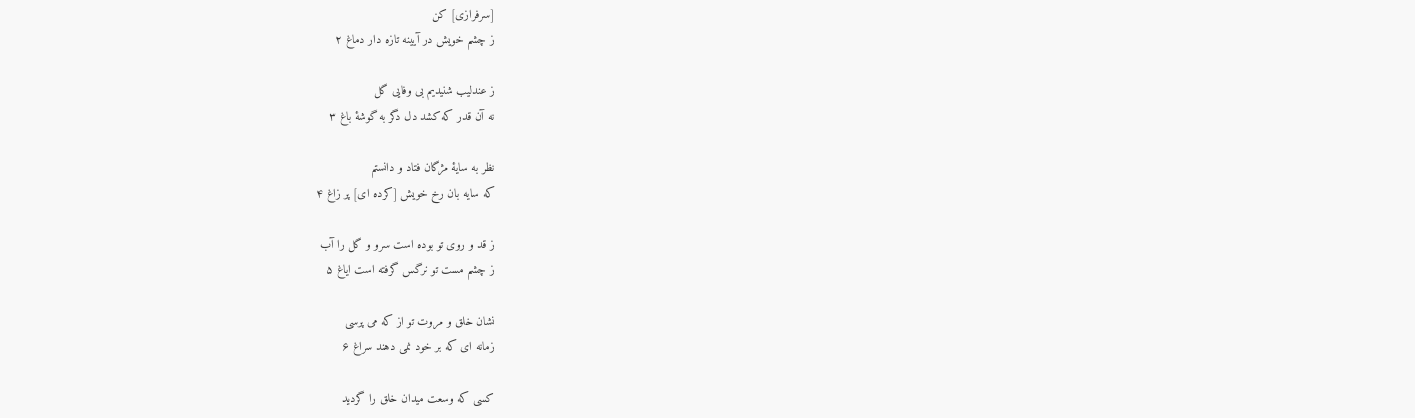[سرفرازی] کن
ز چشم خویش در آیینه تازه دار دماغ ۲

ز عندلیب شنیدیم بی وفایی گل
نه آن قدر که کشد دل دگر به گوشهٔ باغ ۳

نظر به سایهٔ مژگان فتاد و دانستم
که سایه بان رخ خویش [کرده ای] پر زاغ ۴

ز قد و روی تو بوده است سرو و گل را آب
ز چشم مست تو نرگس گرفته است ایاغ ۵

نشان خلق و مروت تو از که می پرسی
زمانه ای که بر خود نمی دهند سراغ ۶

کسی که وسعت میدان خلق را گردید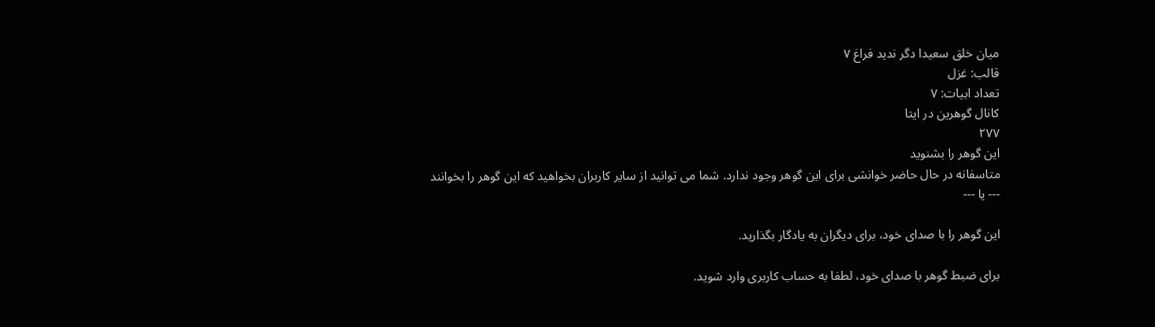میان خلق سعیدا دگر ندید فراغ ۷
قالب: غزل
تعداد ابیات: ۷
کانال گوهرین در ایتا
۲۷۷
این گوهر را بشنوید
متاسفانه در حال حاضر خوانشی برای این گوهر وجود ندارد. شما می توانید از سایر کاربران بخواهید که این گوهر را بخوانند
--- یا ---

این گوهر را با صدای خود، برای دیگران به یادگار بگذارید.

برای ضبط گوهر با صدای خود، لطفا به حساب کاربری وارد شوید.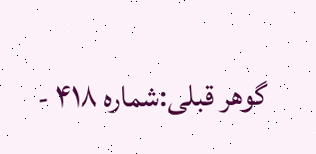گوهر قبلی:شماره ۴۱۸ -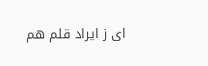ای ز ایراد قلم هم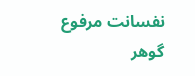نفسانت مرفوع
گوهر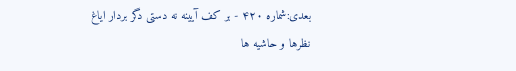بعدی:شماره ۴۲۰ - بر کف آیینه نه دستی دگر بردار ایاغ
نظرها و حاشیه ها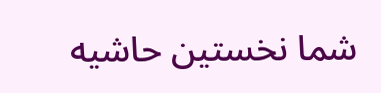شما نخستین حاشیه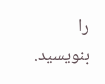را بنویسید.